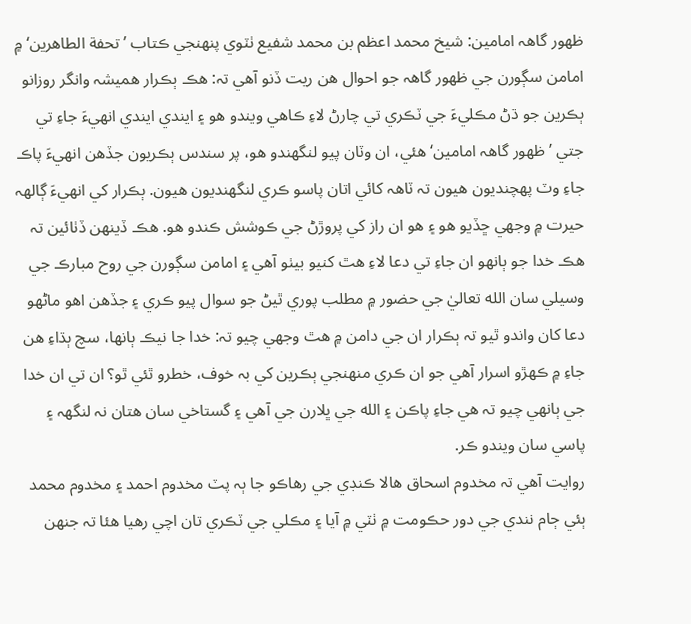ظھور گاھہ امامين: شيخ محمد اعظم بن محمد شفيع ٺٽوي پنھنجي ڪتاب ’تحفة الطاهرين‘ ۾ امامن سڳورن جي ظھور گاھہ جو احوال هن ريت ڏنو آهي تہ: هڪ ٻڪرار هميشہ وانگر روزانو ٻڪرين جو ڌڻ مڪليءَ جي ٽڪري تي چارڻ لاءِ ڪاهي ويندو هو ۽ ايندي ايندي انهيءَ جاءِ تي جتي ’ظھور گاھہ امامين‘ هئي، ان وٽان پيو لنگهندو هو، پر سندس ٻڪريون جڏهن انهيءَ پاڪ جاءِ وٽ پهچنديون هيون تہ ٽاھہ کائي اتان پاسو ڪري لنگهنديون هيون. ٻڪرار کي انهيءَ ڳالھہ حيرت ۾ وجهي ڇڏيو هو ۽ هو ان راز کي پروڙڻ جي ڪوشش ڪندو هو. هڪ ڏينهن ڏٺائين تہ هڪ خدا جو ٻانهو ان جاءِ تي دعا لاءِ هٿ کنيو بيٺو آهي ۽ امامن سڳورن جي روح مبارڪ جي وسيلي سان الله تعاليٰ جي حضور ۾ مطلب پوري ٿيڻ جو سوال پيو ڪري ۽ جڏهن اهو ماڻهو دعا کان واندو ٿيو تہ ٻڪرار ان جي دامن ۾ هٿ وجهي چيو تہ: خدا جا نيڪ ٻانها، سچ ٻڌاءِ هن جاءِ ۾ ڪهڙو اسرار آهي جو ان ڪري منهنجي ٻڪرين کي بہ خوف، خطرو ٿئي ٿو؟ ان تي ان خدا جي ٻانهي چيو تہ هي جاءِ پاڪن ۽ الله جي ڀلارن جي آهي ۽ گستاخي سان هتان نہ لنگهہ ۽ پاسي سان ويندو ڪر.
روايت آهي تہ مخدوم اسحاق هالا ڪنڊي جي رهاڪو جا ٻہ پٽ مخدوم احمد ۽ مخدوم محمد ٻئي ڄام نندي جي دور حڪومت ۾ ٺٽي ۾ آيا ۽ مڪلي جي ٽڪري تان اچي رهيا هئا تہ جنهن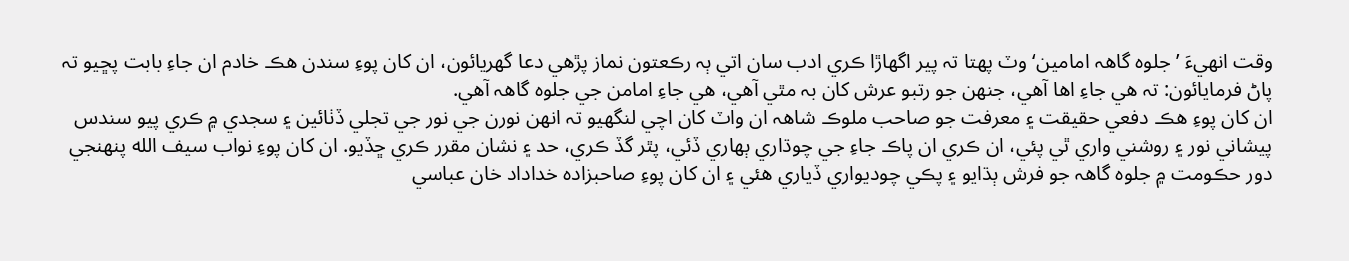وقت انهيءَ ’جلوہ گاھہ امامين‘ وٽ پهتا تہ پير اگهاڙا ڪري ادب سان اتي ٻہ رڪعتون نماز پڙهي دعا گهريائون، ان کان پوءِ سندن هڪ خادم ان جاءِ بابت پڇيو تہ پاڻ فرمايائون: تہ هي جاءِ اها آهي، جنهن جو رتبو عرش کان بہ مٿي آهي، هي جاءِ امامن جي جلوہ گاھہ آهي.
ان کان پوءِ هڪ دفعي حقيقت ۽ معرفت جو صاحب ملوڪ شاھہ ان واٽ کان اچي لنگهيو تہ انهن نورن جي نور جي تجلي ڏٺائين ۽ سجدي ۾ ڪري پيو سندس پيشاني نور ۽ روشني واري ٿي پئي، ان ڪري ان پاڪ جاءِ جي چوڌاري ٻهاري ڏئي، پٿر گڏ ڪري، حد ۽ نشان مقرر ڪري ڇڏيو. ان کان پوءِ نواب سيف الله پنھنجي دور حڪومت ۾ جلوہ گاھہ جو فرش ٻڌايو ۽ پڪي چوديواري ڏياري هئي ۽ ان کان پوءِ صاحبزاده خداداد خان عباسي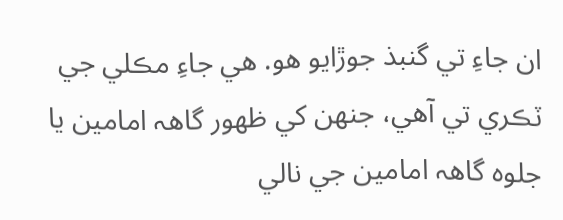ان جاءِ تي گنبذ جوڙايو هو. هي جاءِ مڪلي جي ٽڪري تي آهي، جنهن کي ظھور گاھہ امامين يا جلوہ گاھہ امامين جي نالي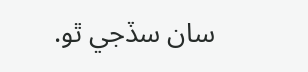سان سڏجي ٿو.